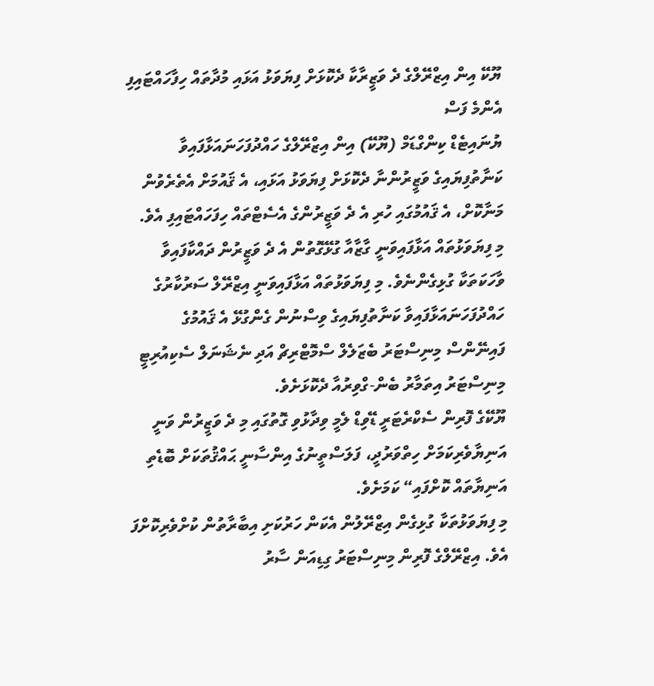ޔޫކޭ އިން އިޒްރޭލްގެ ދެ ވަޒީރާކާ ދެކޮޅަށް ފިޔަވަޅު އަޅައި މުދާތައް ހިފާހައްޓައިފި
އެންމެ ފަސް
ޔުނައިޓެޑް ކިންގްޑަމް (ޔޫކޭ) އިން އިޒްރޭލްގެ ހައްދުފަހަނައަޅާފައިވާ ކަނާތުފިޔައިގެ ވަޒީރުންނާ ދެކޮޅަށް ފިޔަވަޅު އަޅައި، އެ ޤައުމަށް އެތެރެވުން މަނާކޮށް، އެ ޤައުމުގައި ހުރި އެ ދެ ވަޒީރުންގެ އެސެޓްތައް ހިފަހައްޓައިފި އެވެ.
މި ފިޔަވަޅުތައް އަޅާފައިވަނީ ގާޒާއާ ގުޅޭގޮތުން އެ ދެ ވަޒީރުން ދައްކާފައިވާ ވާހަކަތަކާ ގުޅިގެންނެވެ. މި ފިޔަވަޅުތައް އަޅާފައިވަނީ އިޒްރޭލް ސަރުކާރުގެ ހައްދުފަހަނައަޅާފައިވާ ކަނާތުފިޔައިގެ ވިސްނުން ގެންގުޅޭ އެ ޤައުމުގެ ފައިނޭންސް މިނިސްޓަރު ބެޒަލެލް ސްމޮޓްރިޗް އަދި ނެޝަނަލް ސެކިއުރިޓީ މިނިސްޓަރު އިތަމާރު ބެން-ގްވިރުއާ ދެކޮޅަށެވެ.
ޔޫކޭގެ ފޮރިން ސެކްރެޓަރީ ޑޭވިޑް ލެމީ ވިދާޅުވި ގޮތުގައި މި ދެ ވަޒީރުން ވަނީ އަނިޔާވެރިކަމަށް ހިތްވަރުދީ، ފަލަސްތީނުގެ އިންސާނީ ޙައްޤުތަކަށް ބޮޑެތި އަނިޔާތައް ކޮށްފައި“ ކަމަށެވެ.
މި ފިޔަވަޅުތަކާ ގުޅިގެން އިޒްރޭލުން އެކަން ހަރުކަށި އިބާރާތުން ކުށްވެރިކޮށްފަ އެވެ. އިޒްރޭލްގެ ފޮރިން މިނިސްޓަރު ގިޑިއަން ސާރު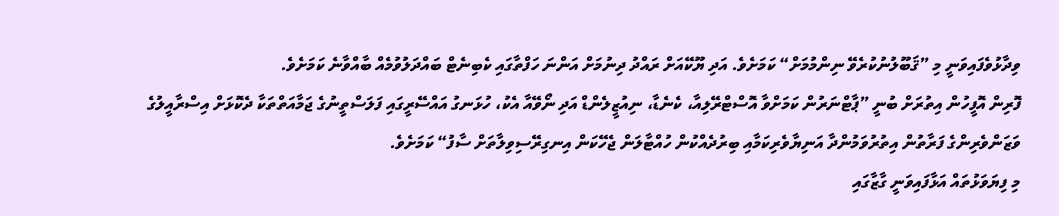ވިދާޅުވެފައިވަނީ މި ”ޤަބޫލުނުކުރެވޭ ނިންމުމަށް“ ކަމަށެވެ. އަދި ޔޫކޭއަށް ރައްދު ދިނުމަށް އަންނަ ހަފްތާގައި ކެބިނެޓް ބައްދަލުވުމެއް ބާއްވާނެ ކަމަށެވެ.
ފޮރިން އޮފީހުން އިތުރަށް ބުނީ ”ޕާޓްނަރުން ކަމަށްވާ އޮސްޓްރޭލިއާ، ކެނެޑާ، ނިއުޒީލެންޑް އަދި ނޯވޭއާ އެކު، ހުޅަނގު އައްސޭރީގައި ފަލަސްތީނުގެ ޖަމާއަތްތަކާ ދެކޮޅަށް އިސްރާއީލުގެ ވަޒަންވެރިންގެ ފަރާތުން އިތުރުވަމުންދާ އަނިޔާވެރިކަމާއި ބިރުދެއްކުން ހުއްޓާލަން ޖެހޭކަން އިނގިރޭސިވިލާތަށް ސާފު“ ކަމަށެވެ.
މި ފިޔަވަޅުތައް އަޅާފައިވަނީ ގާޒާގައި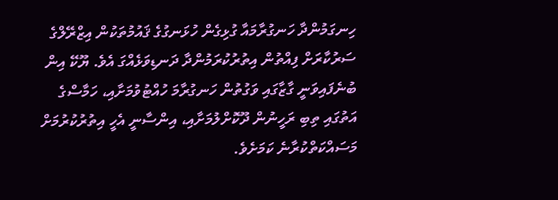ހިނގަމުންދާ ހަނގުރާމައާ ގުޅިގެން ހުޅަނގުގެ ޤައުމުތަކުން އިޒްރޭލްގެ ސަރުކާރަށް ފިއްތުން އިތުރުކުރަމުންދާ ދަނޑިވަޅެއްގަ އެވެ. ޔޫކޭ އިން ބުނެފައިވަނީ ގާޒާގައި ވަގުތުން ހަނގުރާމަ ހުއްޓުވުމަށާއި، ހަމާސްގެ އަތުގައި ތިބި ރަހީނުން ދޫކޮށްލުމަށާއި، އިންސާނީ އެހީ އިތުރުކުރުމަށް މަސައްކަތްކުރާނެ ކަމަށެވެ.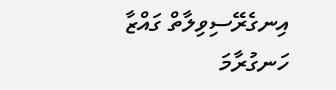އިނގެރޭސިވިލާތް ގައްޒާ ހަނގުރާމަ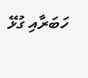ހަބަރާއި ގުޅޭ